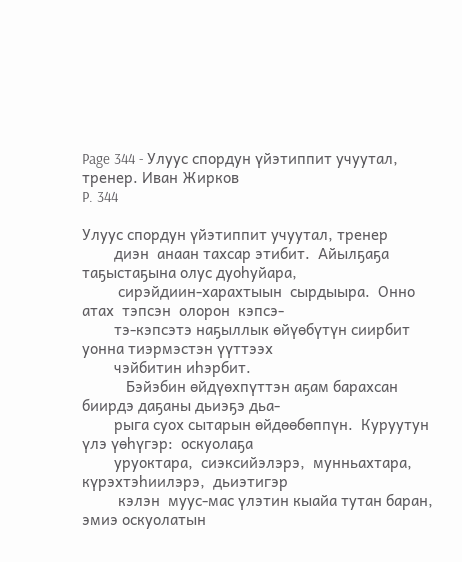Page 344 - Улуус спордун үйэтиппит учуутал, тренер. Иван Жирков
P. 344

Улуус спордун үйэтиппит учуутал, тренер
        диэн  анаан тахсар этибит.  Айылҕаҕа таҕыстаҕына олус дуоһуйара,
         сирэйдиин-харахтыын  сырдыыра.  Онно  атах  тэпсэн  олорон  кэпсэ-
        тэ-кэпсэтэ наҕыллык өйүөбүтүн сиирбит уонна тиэрмэстэн үүттээх
        чэйбитин иһэрбит.
           Бэйэбин өйдүөхпүттэн аҕам барахсан биирдэ даҕаны дьиэҕэ дьа-
        рыга суох сытарын өйдөөбөппүн.  Куруутун үлэ үөһүгэр:  оскуолаҕа
        уруоктара,  сиэксийэлэрэ,  мунньахтара,  күрэхтэһиилэрэ,  дьиэтигэр
         кэлэн  муус-мас үлэтин кыайа тутан баран, эмиэ оскуолатын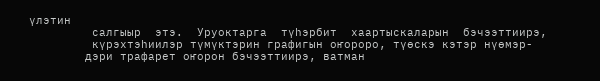үлэтин
         салгыыр  этэ.  Уруоктарга  түһэрбит  хаартыскаларын  бэчээттиирэ,
         күрэхтэһиилэр түмүктэрин графигын оҥороро, түөскэ кэтэр нүөмэр-
        дэри трафарет оҥорон бэчээттиирэ, ватман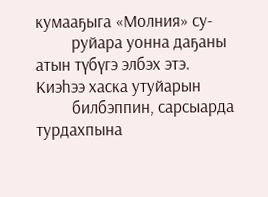кумааҕыга «Молния» су-
         руйара уонна даҕаны атын түбүгэ элбэх этэ.  Киэһээ хаска утуйарын
         билбэппин, сарсыарда турдахпына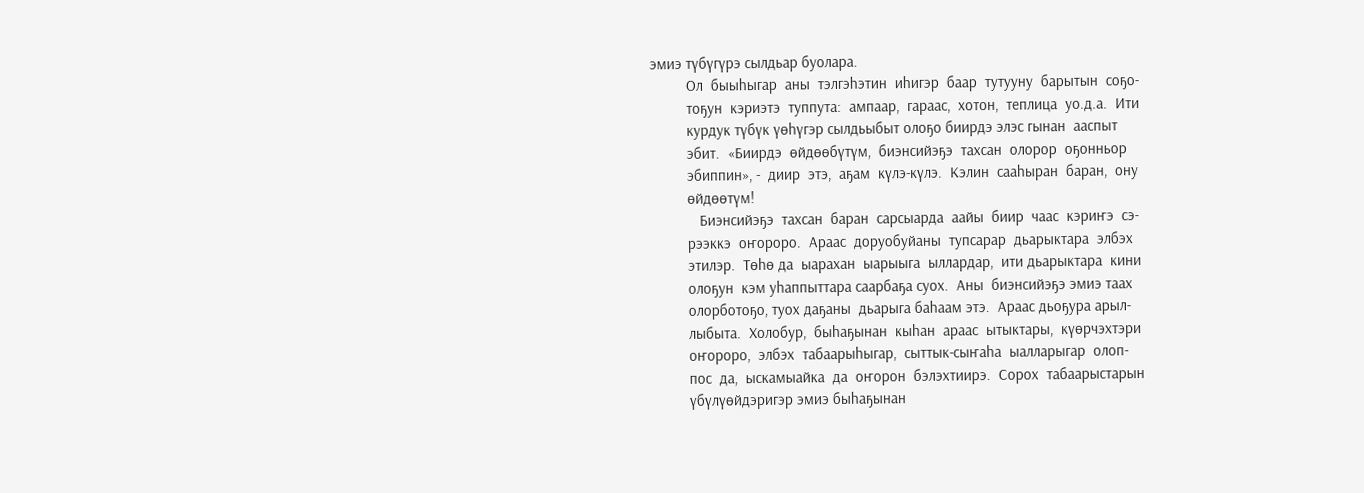эмиэ түбүгүрэ сылдьар буолара.
         Ол  быыһыгар  аны  тэлгэһэтин  иһигэр  баар  тутууну  барытын  соҕо-
         тоҕун  кэриэтэ  туппута:  ампаар,  гараас,  хотон,  теплица  уо.д.а.  Ити
         курдук түбүк үөһүгэр сылдьыбыт олоҕо биирдэ элэс гынан  ааспыт
         эбит.  «Биирдэ  өйдөөбүтүм,  биэнсийэҕэ  тахсан  олорор  оҕонньор
         эбиппин», -  диир  этэ,  аҕам  күлэ-күлэ.  Кэлин  сааһыран  баран,  ону
         өйдөөтүм!
            Биэнсийэҕэ  тахсан  баран  сарсыарда  аайы  биир  чаас  кэриҥэ  сэ-
         рээккэ  оҥороро.  Араас  доруобуйаны  тупсарар  дьарыктара  элбэх
         этилэр.  Төһө да  ыарахан  ыарыыга  ыллардар,  ити дьарыктара  кини
         олоҕун  кэм уһаппыттара саарбаҕа суох.  Аны  биэнсийэҕэ эмиэ таах
         олорботоҕо, туох даҕаны  дьарыга баһаам этэ.  Араас дьоҕура арыл-
         лыбыта.  Холобур,  быһаҕынан  кыһан  араас  ытыктары,  күөрчэхтэри
         оҥороро,  элбэх  табаарыһыгар,  сыттык-сыҥаһа  ыалларыгар  олоп-
         пос  да,  ыскамыайка  да  оҥорон  бэлэхтиирэ.  Сорох  табаарыстарын
         үбүлүөйдэригэр эмиэ быһаҕынан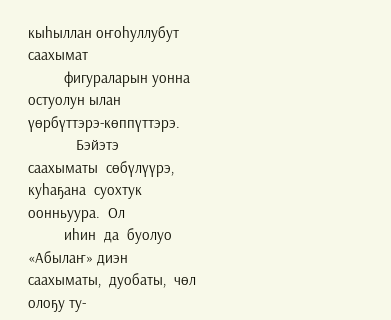кыһыллан оҥоһуллубут саахымат
         фигураларын уонна остуолун ылан үөрбүттэрэ-көппүттэрэ.
            Бэйэтэ  саахыматы  сөбүлүүрэ,  куһаҕана  суохтук  оонньуура.  Ол
         иһин  да  буолуо  «Абылаҥ» диэн  саахыматы,  дуобаты,  чөл  олоҕу ту-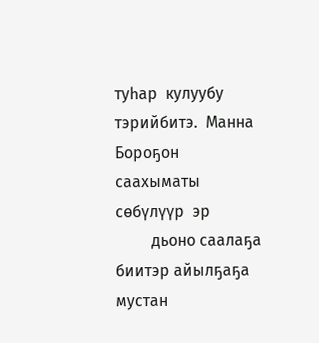туһар  кулуубу  тэрийбитэ.  Манна  Бороҕон  саахыматы  сөбүлүүр  эр
         дьоно саалаҕа биитэр айылҕаҕа мустан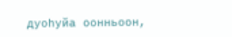дуоһуйа оонньоон,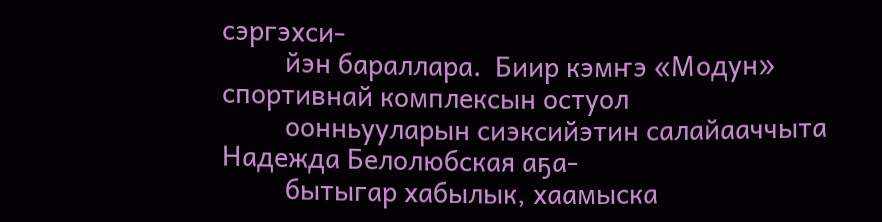сэргэхси-
         йэн бараллара.  Биир кэмҥэ «Модун» спортивнай комплексын остуол
         оонньууларын сиэксийэтин салайааччыта Надежда Белолюбская аҕа-
         бытыгар хабылык, хаамыска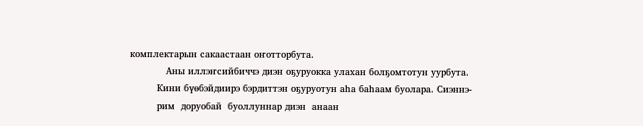комплектарын сакаастаан оҥотторбута.
            Аны иллэҥсийбиччэ диэн оҕуруокка улахан болҕомтотун уурбута.
         Кини бүөбэйдиирэ бэрдиттэн оҕуруотун аһа баһаам буолара. Сиэннэ-
         рим  доруобай  буоллуннар диэн  анаан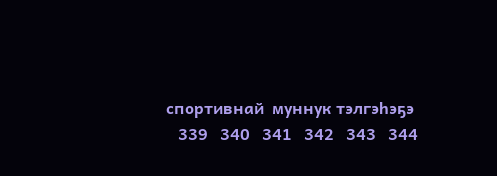спортивнай  муннук тэлгэһэҕэ
   339   340   341   342   343   344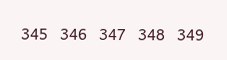345   346   347   348   349